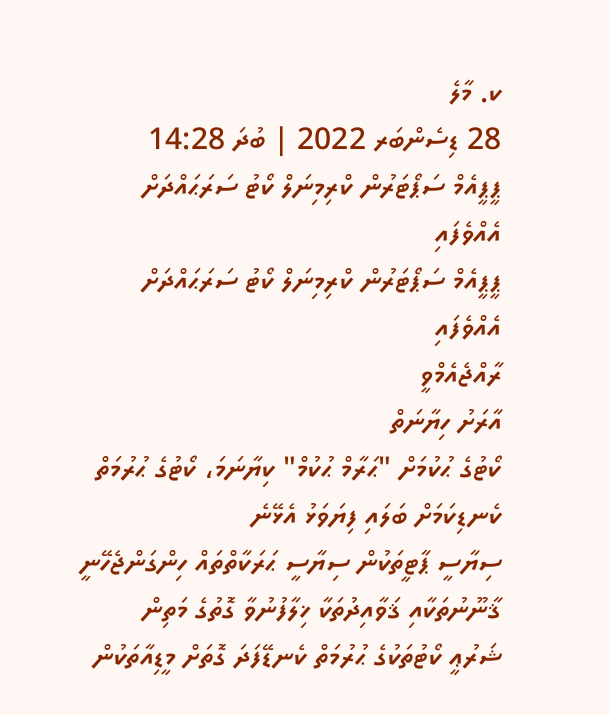ކ. މާލެ
28 ޑިސެންބަރ 2022 | ބުދަ 14:28
ޕީޕީއެމް ސަޕޯޓަރުން ކްރިމިނަލް ކޯޓު ސަރަޙައްދަށް އެއްވެފައި
ޕީޕީއެމް ސަޕޯޓަރުން ކްރިމިނަލް ކޯޓު ސަރަޙައްދަށް އެއްވެފައި
ރާއްޖެއެމްވީ
އާރަށު ހިޔާނަތް
ކޯޓުގެ ޙުކުމަށް "ޙަރާމް ޙުކުމް" ކިޔާނަމަ، ކޯޓުގެ ޙުރުމަތް ކެނޑިކަމަށް ބަލައި ފިޔަވަޅު އެޅޭނެ
ސިޔާސީ ޕާޓީތަކުން ސިޔާސީ ޙަރަކާތްތައް ހިންގަންޖެހޭނީ ޤާނޫނުތަކާއި ޤަވާއިދުތަކާ ޚިލާފުނުވާ ގޮތުގެ މަތިން
ޝަރުޢީ ކޯޓުތަކުގެ ޙުރުމަތް ކެނޑޭފަދަ ގޮތަށް މީޑިއާތަކުން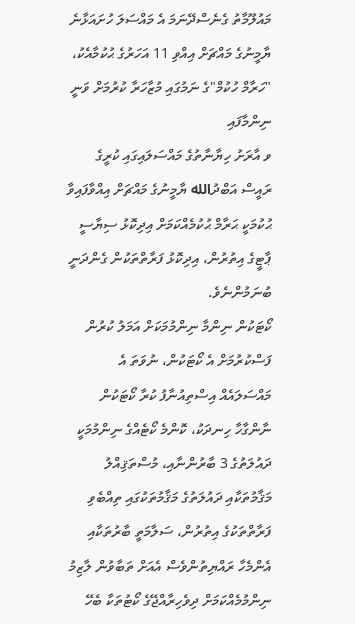މައުލޫމާތު ގެނެސްދޭނަމަ އެ މައްސަލަ ހުށައަޅާނެ
ޔާމީނުގެ މައްޗަށް އިއްވި 11 އަހަރުގެ ޙުކުމާއެކު، "ހަރާމް ހުކުމް"ގެ ނަމުގައި މުޒާހަރާ ކުރުމަށް ވަނީ ނިންމާފައި
ވ އާރަށު ހިޔާނާތުގެ މައްސަލައިގައި ކުރީގެ ރައީސް އަބްދުالله ޔާމީނުގެ މައްޗަށް އިއްވާފައިވާ ޙުކުމަކީ ޙަރާމް ޙުކުމެއްކަމަށް އިދިކޮޅު ސިޔާސީ ޕާޓީގެ އިތުރުން، އިދިކޮޅު ފަރާތްތަކުން ގެންދަނީ ބުނަމުންނެވެ.
ކޯޓަކުން ނިންމާ ނިންމުމަކަށް އަމަލު ކުރުން ފަސްކުރުމަށް އެ ކޯޓަކުން، ނުވަތަ އެ މައްސަލައެއް އިސްތިއުނާފު ކުރާ ކޯޓަކުން ނާންގާހާ ހިނދަކު، ކޮންމެ ކޯޓެއްގެ ނިންމުމަކީ ދައުލަތުގެ 3 ބާރުންނާއި، މުސްތަޤިއްލު މަޤާމުތަކާއި ދައުލަތުގެ މަޤާމުތަކުގައި ތިއްބެވި ފަރާތްތަކުގެ އިތުރުން، ސަލާމަތީ ބާރުތަކާއި އެންމެހާ ރައްޔިތުންވެސް އެއަށް ތަބާވުން ލާޒިމު ނިންމުމެއްކަމަށް ދިވެހިރާއްޖޭގެ ކޯޓުތަކާ ބެހޭ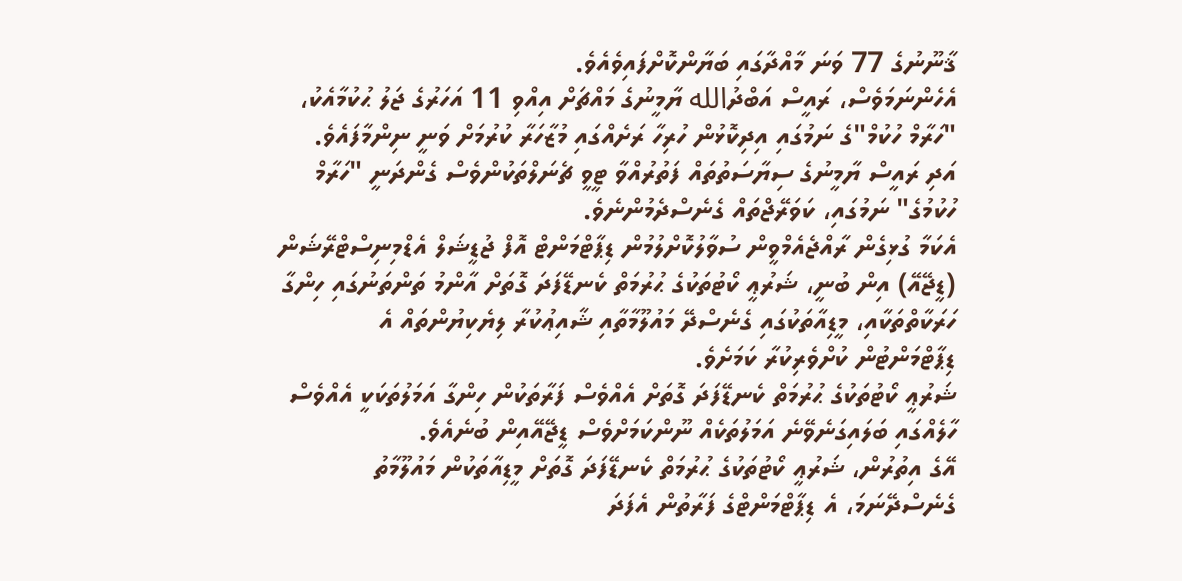ޤާނޫނުގެ 77 ވަނަ މާއްދާގައި ބަޔާންކޮށްފައިވެއެވެ.
އެހެންނަމަވެސް، ރައީސް އަބްދުالله ޔާމީނުގެ މައްޗަށް އިއްވި 11 އަހަރުގެ ޖަލު ޙުކުމާއެކު، "ހަރާމް ހުކުމް"ގެ ނަމުގައި އިދިކޮޅުން ހުރިހާ ރަށެއްގައި މުޒާހަރާ ކުރުމަށް ވަނީ ނިންމާފައެވެ.
އަދި ރައީސް ޔާމީނުގެ ސިޔާސަތުތައް ފަތުރުއްވާ ޓީވީ ޗެނަލްތަކުންވެސް ގެންދަނީ "ހަރާމް ހުކުމުގެ" ނަމުގައި، ކަވަރޭޖްތައް ގެނެސްދެމުންނެވެ.
އެކަމާ ގުޅިގެން ރާއްޖެއެމްވީން ސުވާލުކޮށްލުމުން ޑިޕާޓްމަންޓް އޮފް ޖުޑީޝަލް އެޑްމިނިސްޓްރޭޝަން (ޑީޖޭއޭ) އިން ބުނީ، ޝަރުޢީ ކޯޓުތަކުގެ ޙުރުމަތް ކެނޑޭފަދަ ގޮތަށް އާންމު ތަންތަނުގައި ހިންގާ ހަރަކާތްތަކާއި، މީޑިއާތަކުގައި ގެނެސްދޭ މައުލޫމާތާއި ޝާއިޢުކުރާ ލިޔެކިޔުންތައް އެ ޑިޕާޓްމަންޓުން ކުށްވެރިކުރާ ކަމަށެވެ.
ޝަރުޢީ ކޯޓުތަކުގެ ޙުރުމަތް ކެނޑޭފަދަ ގޮތަށް އެއްވެސް ފަރާތަކުން ހިންގާ އަމަލުތަކަކީ އެއްވެސް ހާލެއްގައި ބަލައިގަނެވޭނެ އަމަލުތަކެއް ނޫންކަމަށްވެސް ޑީޖޭއޭއިން ބުނެއެވެ.
އޭގެ އިތުރުން، ޝަރުޢީ ކޯޓުތަކުގެ ޙުރުމަތް ކެނޑޭފަދަ ގޮތަށް މީޑިއާތަކުން މައުލޫމާތު ގެނެސްދޭނަމަ، އެ ޑިޕާޓްމަންޓްގެ ފަރާތުން އެފަދަ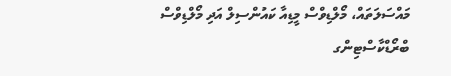މައްސަލަތައް، މޯލްޑިވްސް މީޑިއާ ކައުންސިލް އަދި މޯލްޑިވްސް ބްރޯޑްކާސްޓިންގ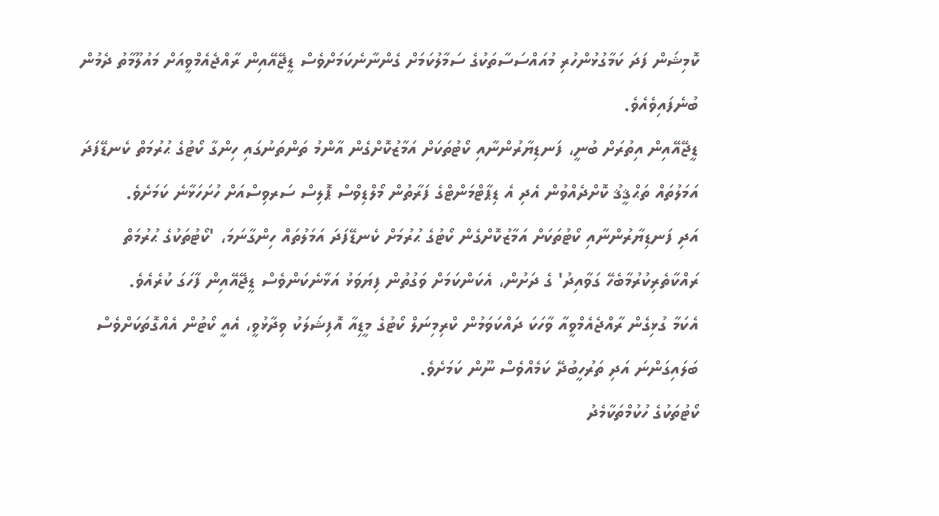ކޮމިޝަން ފަދަ ކަމާގުޅުންހުރި މުއައްސަސާތަކުގެ ސަމާލުކަމަށް ގެންނާނެކަމަށްވެސް ޑީޖޭއޭއިން ރާއްޖެއެމްވީއަށް މައުލޫމާތު ދެމުން ބުނެފައިވެއެވެ.
ޑީޖޭއޭއިން އިތުރަށް ބުނީ، ފަނޑިޔާރުންނާއި ކޯޓުތަކަށް އަމާޒުކޮށްގެން އާންމު ތަންތަނުގައި ހިންގާ ކޯޓުގެ ޙުރުމަތް ކެނޑޭފަދަ އަމަލުތައް ތަޙްޤީޤު ކޮށްދެއްވުން އެދި އެ ޑިޕާޓްމަންޓްގެ ފަރާތުން މޯލްޑިވްސް ޕޮލިސް ސަރވިސްއަށް ހުށަހަޅާނެ ކަމަށެވެ.
އަދި ފަނޑިޔާރުންނާއި ކޯޓުތަކަށް އަމާޒުކޮށްގެން ކޯޓުގެ ޙުރުމަށް ކެނޑޭފަދަ އަމަލުތައް ހިންގާނަމަ، 'ކޯޓުތަކުގެ ޙުރުމަތް ރައްކާތެރިކުރުމާބެހޭ ގަވާއިދު' ގެ ދަށުން، އެކަންކަމަށް ވަގުތުން ފިޔަވަޅު އަޅާނެކަންވެސް ޑީޖޭއޭއިން ފާހަގަ ކުރެއެވެ.
އެކަމާ ގުޅިގެން ރާއްޖެއެމްވީއާ ވާހަކަ ދައްކަވަމުން ކްރިމިނަލް ކޯޓުގެ މީޑިއާ އޮފިޝަލަކު ވިދާޅުވީ، އެއީ ކޯޓުން އެއްގޮތަކަށްވެސް ބަލައިގަންނަ އަދި ތަރުހީބުދޭ ކަމެއްވެސް ނޫން ކަމަށެވެ.
ކޯޓުތަކުގެ ހުކުމްތަކާމެދު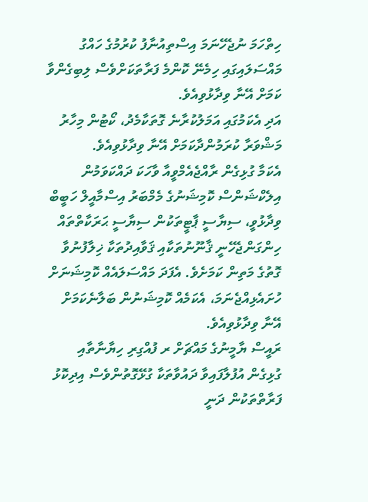ހިތްހަމަ ނުޖެހޭނަމަ އިސްތިއުނާފު ކުރުމުގެ ހައްގު މައްސަލައިގައި ހިމެނޭ ކޮންމެ ފަރާތަކަށްވެސް ލިބިގެންވާ ކަމަށް އޭނާ ވިދާޅުވިއެވެ.
އަދި އެކަމުގައި އަމަލުކުރާނެ ގޮތަކާމެދު، ކޯޓުން މިހާރު މަޝްވަރާ ކުރަމުންދާކަމަށް އޭނާ ވިދާޅުވިއެވެ.
އެކަމާ ގުޅިގެން ރާއްޖެއެމްވީއާ ވާހަކަ ދައްކަވަމުން އިލެކްޝަންސް ކޮމިޝަނުގެ މެމްބަރު އިސްމާއީލް ހަބީބް ވިދާޅުވީ، ސިޔާސީ ޕާޓީތަކުން ސިޔާސީ ޙަރަކާތްތައް ހިންގަންޖެހޭނީ ޤާނޫނުތަކާއި ޤަވާއިދުތަކާ ޚިލާފުނުވާ ގޮތުގެ މަތިން ކަމަށެވެ. އެފަދަ މައްސަލައެއް ކޮމިޝަނަށް ހުށައެޅިއްޖެނަމަ، އެކަމެއް ކޮމިޝަނުން ބަލާނެކަމަށް އޭނާ ވިދާޅުވިއެވެ.
ރައީސް ޔާމީނުގެ މައްޗަށް ރ ފުއްގިރި ހިޔާނާތާއި ގުޅިގެން އުފުލާފައިވާ ދައުވާތަކާ ގުޅޭގޮތުންވެސް އިދިކޮޅު ފަރާތްތަކުން ދަނީ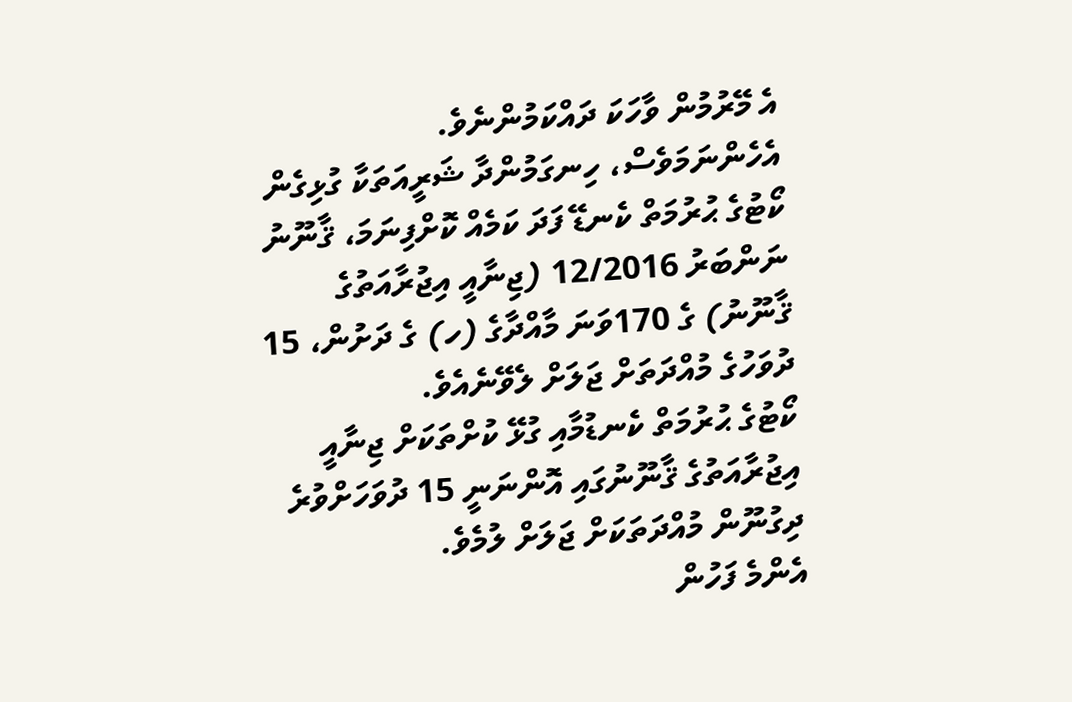އެ މޭރުމުން ވާހަކަ ދައްކަމުންނެވެ.
އެހެންނަމަވެސް، ހިނގަމުންދާ ޝަރީއަތަކާ ގުޅިގެން ކޯޓުގެ ޙުރުމަތް ކެނޑޭ ފަދަ ކަމެއް ކޮށްފިނަމަ، ޤާނޫނު ނަންބަރު 12/2016 (ޖިނާއީ އިޖުރާއަތުގެ ޤާނޫނު) ގެ 170ވަނަ މާއްދާގެ (ހ) ގެ ދަށުން، 15 ދުވަހުގެ މުއްދަތަށް ޖަލަށް ލެވޭނެއެވެ.
ކޯޓުގެ ޙުރުމަތް ކެނޑުމާއި ގުޅޭ ކުށްތަކަށް ޖިނާއީ އިޖުރާއަތުގެ ޤާނޫނުގައި އޮންނަނީ 15 ދުވަހަށްވުރެ ދިގުނޫން މުއްދަތަކަށް ޖަލަށް ލުމެވެ.
އެންމެ ފަހުން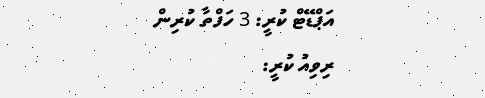އަޕްޑޭޓް ކުރީ: 3 ހަފްތާ ކުރިން
ރިވިއު ކުރީ: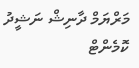މަރްޔަމް ދާނިޝް ނަޝީދު
ކޮމެންޓް